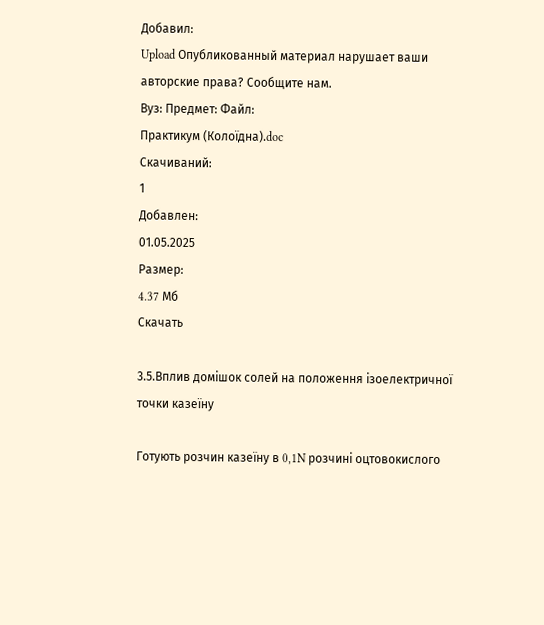Добавил:
Upload Опубликованный материал нарушает ваши авторские права? Сообщите нам.
Вуз: Предмет: Файл:
Практикум (Колоїдна).doc
Скачиваний:
1
Добавлен:
01.05.2025
Размер:
4.37 Mб
Скачать

3.5.Вплив домішок солей на положення ізоелектричної точки казеїну

Готують розчин казеїну в 0,1N розчині оцтовокислого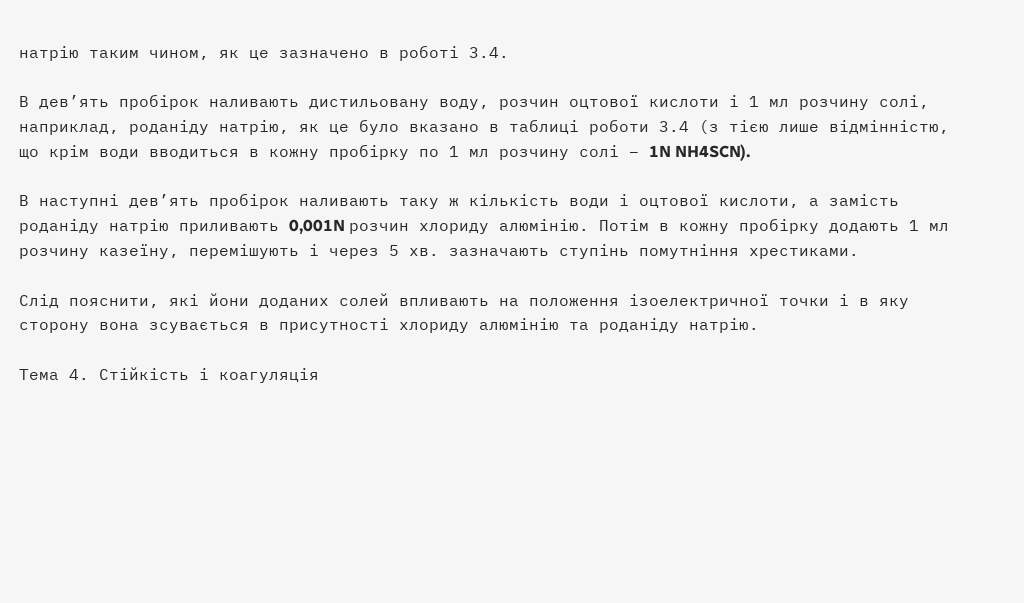натрію таким чином, як це зазначено в роботі 3.4.

В дев’ять пробірок наливають дистильовану воду, розчин оцтової кислоти і 1 мл розчину солі, наприклад, роданіду натрію, як це було вказано в таблиці роботи 3.4 (з тією лише відмінністю, що крім води вводиться в кожну пробірку по 1 мл розчину солі – 1N NH4SCN).

В наступні дев’ять пробірок наливають таку ж кількість води і оцтової кислоти, а замість роданіду натрію приливають 0,001N розчин хлориду алюмінію. Потім в кожну пробірку додають 1 мл розчину казеїну, перемішують і через 5 хв. зазначають ступінь помутніння хрестиками.

Слід пояснити, які йони доданих солей впливають на положення ізоелектричної точки і в яку сторону вона зсувається в присутності хлориду алюмінію та роданіду натрію.

Тема 4. Стійкість і коагуляція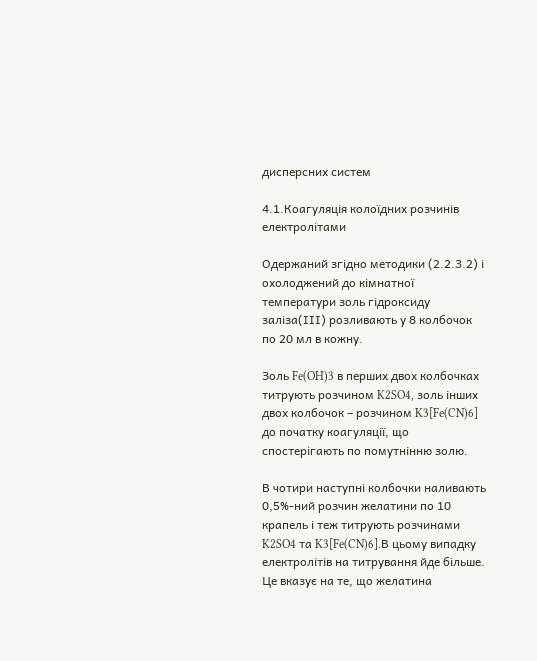дисперсних систем

4.1.Коагуляція колоїдних розчинів електролітами

Одержаний згідно методики (2.2.3.2) і охолоджений до кімнатної температури золь гідроксиду заліза(ІІІ) розливають у 8 колбочок по 20 мл в кожну.

Золь Fe(OH)3 в перших двох колбочках титрують розчином K2SO4, золь інших двох колбочок – розчином K3[Fe(CN)6] до початку коагуляції, що спостерігають по помутнінню золю.

В чотири наступні колбочки наливають 0,5%-ний розчин желатини по 10 крапель і теж титрують розчинами K2SO4 та K3[Fe(CN)6].В цьому випадку електролітів на титрування йде більше. Це вказує на те, що желатина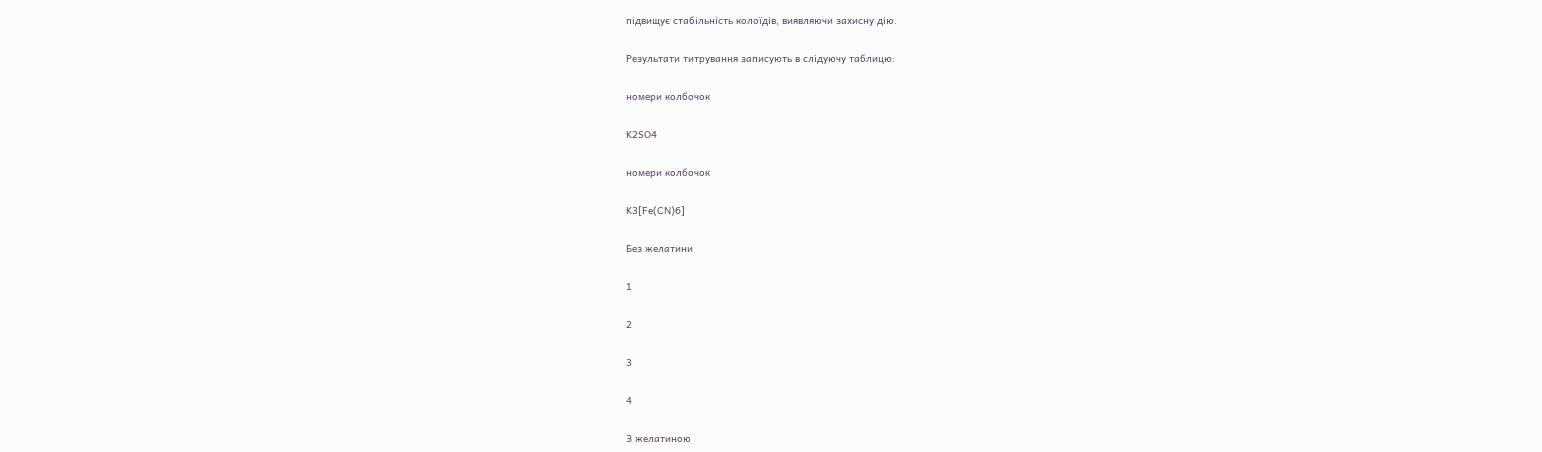підвищує стабільність колоїдів, виявляючи захисну дію.

Результати титрування записують в слідуючу таблицю:

номери колбочок

K2SO4

номери колбочок

K3[Fe(CN)6]

Без желатини

1

2

3

4

З желатиною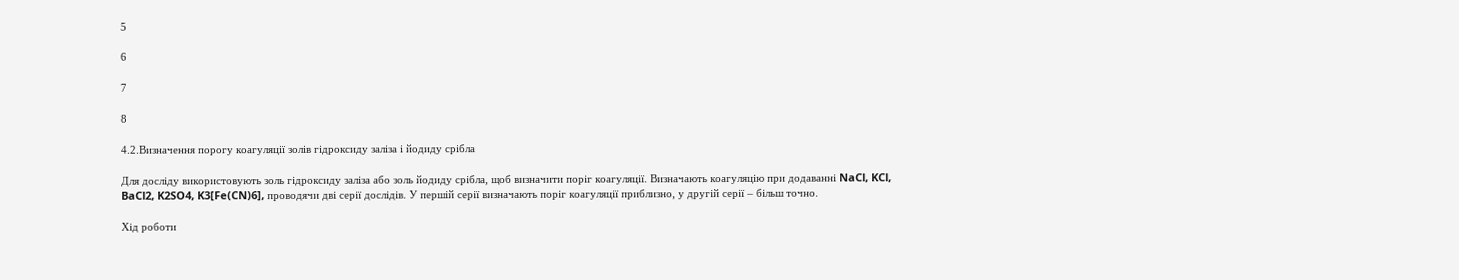5

6

7

8

4.2.Визначення порогу коагуляції золів гідроксиду заліза і йодиду срібла

Для досліду використовують золь гідроксиду заліза або золь йодиду срібла, щоб визначити поріг коагуляції. Визначають коагуляцію при додаванні NaCl, KCl, BaCl2, K2SO4, K3[Fe(CN)6], проводячи дві серії дослідів. У першій серії визначають поріг коагуляції приблизно, у другій серії – більш точно.

Хід роботи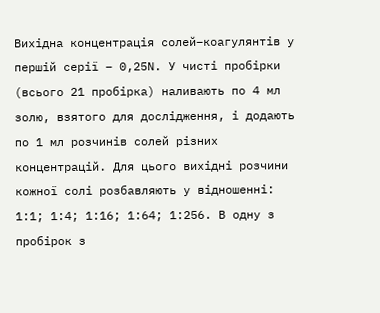Вихідна концентрація солей–коагулянтів у першій серії – 0,25N. У чисті пробірки (всього 21 пробірка) наливають по 4 мл золю, взятого для дослідження, і додають по 1 мл розчинів солей різних концентрацій. Для цього вихідні розчини кожної солі розбавляють у відношенні: 1:1; 1:4; 1:16; 1:64; 1:256. В одну з пробірок з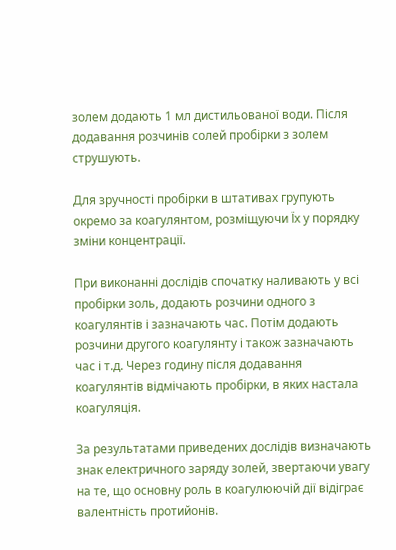золем додають 1 мл дистильованої води. Після додавання розчинів солей пробірки з золем струшують.

Для зручності пробірки в штативах групують окремо за коагулянтом, розміщуючи Їх у порядку зміни концентрації.

При виконанні дослідів спочатку наливають у всі пробірки золь, додають розчини одного з коагулянтів і зазначають час. Потім додають розчини другого коагулянту і також зазначають час і т.д. Через годину після додавання коагулянтів відмічають пробірки, в яких настала коагуляція.

За результатами приведених дослідів визначають знак електричного заряду золей, звертаючи увагу на те, що основну роль в коагулюючій дії відіграє валентність протийонів.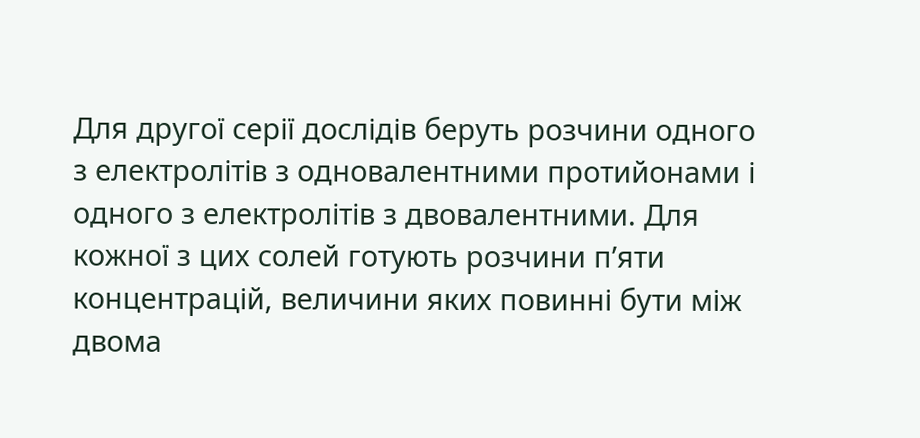Для другої серії дослідів беруть розчини одного з електролітів з одновалентними протийонами і одного з електролітів з двовалентними. Для кожної з цих солей готують розчини п’яти концентрацій, величини яких повинні бути між двома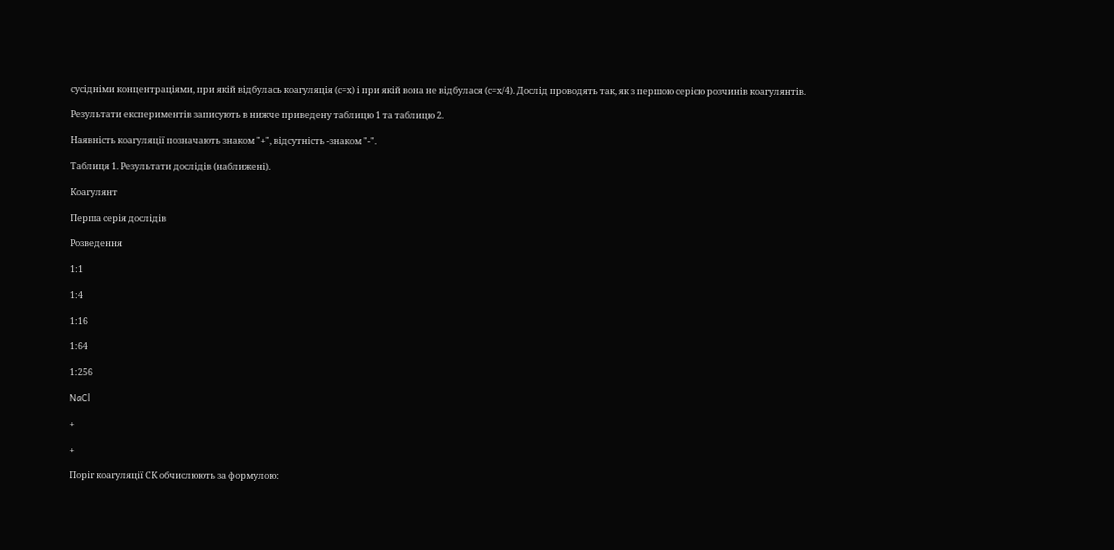сусідніми концентраціями, при якій відбулась коагуляція (с=х) і при якій вона не відбулася (с=х/4). Дослід проводять так, як з першою серією розчинів коагулянтів.

Результати експериментів записують в нижче приведену таблицю 1 та таблицю 2.

Наявність коагуляції позначають знаком "+", відсутність -знаком "-".

Таблиця 1. Результати дослідів (наближені).

Коагулянт

Перша серія дослідів

Розведення

1:1

1:4

1:16

1:64

1:256

NaCl

+

+

Поріг коагуляції СК обчислюють за формулою: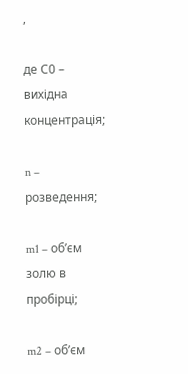,

де С0 – вихідна концентрація;

n – розведення;

m1 – об’єм золю в пробірці;

m2 – об’єм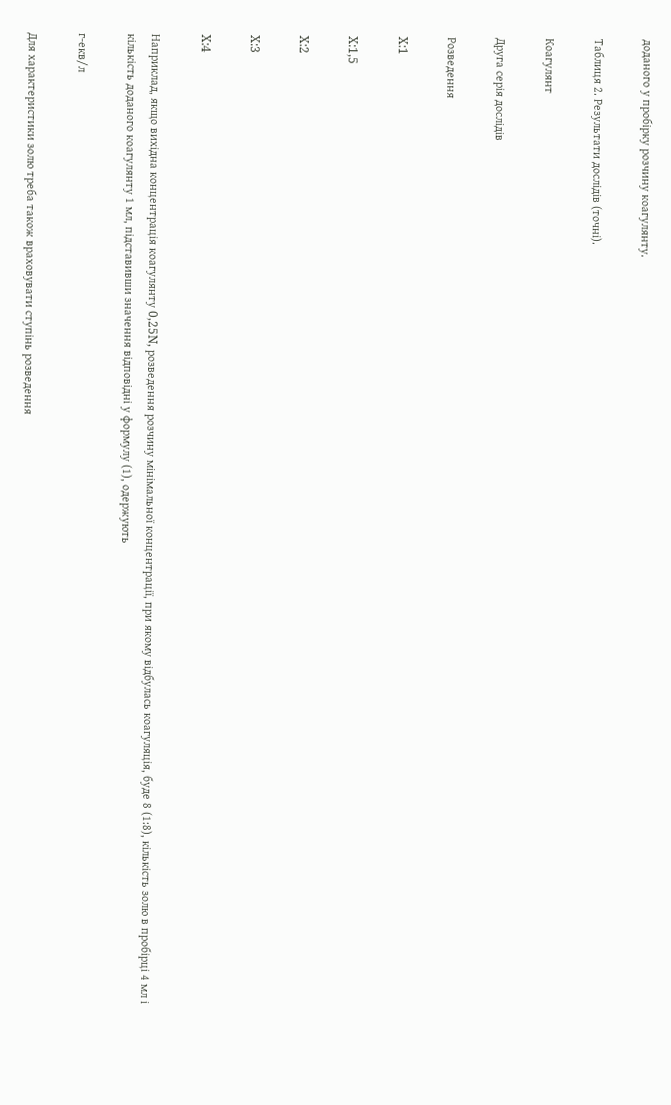доданого у пробірку розчину коагулянту.

Таблиця 2. Результати дослідів (точні).

Коагулянт

Друга серія дослідів

Розведення

X:1

X:1,5

X:2

X:3

X:4

Наприклад, якщо вихідна концентрація коагулянту 0,25N, розведення розчину мінімальної концентрації, при якому відбулась коагуляція, буде 8 (1:8), кількість золю в пробірці 4 мл і кількість доданого коагулянту 1 мл, підставивши значення відповідні у формулу (1), одержують

г-екв/л

Для характеристики золю треба також враховувати ступінь розведення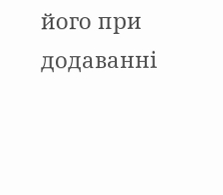його при додаванні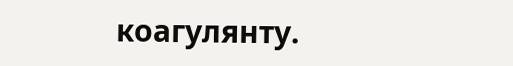коагулянту.